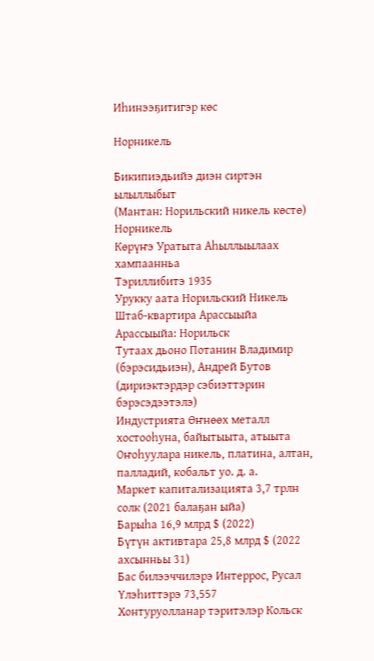Иһинээҕитигэр көс

Норникель

Бикипиэдьийэ диэн сиртэн ылыллыбыт
(Мантан: Норильский никель көстө)
Норникель
Көрүҥэ Уратыта Аhыллыылаах хампаанньа
Тэриллибитэ 1935
Урукку аата Норильский Никель
Штаб-квартира Арассыыйа Арассыыйа: Норильск
Тутаах дьоно Потанин Владимир (бэрэсидьиэн), Андрей Бутов (дириэктэрдэр сэбиэттэрин бэрэсэдээтэлэ)
Индустрията Өҥнөөх металл хостооhуна, байытыыта, атыыта
Оҥоһуулара никель, платина, алтан, палладий, кобальт уо. д. а.
Маркет капитализацията 3,7 трлн солк (2021 балаҕан ыйа)
Барыhа 16,9 млрд $ (2022)
Бүтүн активтара 25,8 млрд $ (2022 ахсынньы 31)
Бас билээччилэрэ Интеррос, Русал
Үлэhиттэрэ 73,557
Хонтуруолланар тэритэлэр Кольск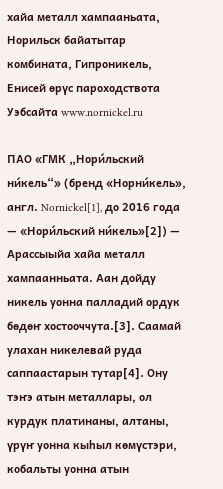хайа металл хампааньата, Норильск байатытар комбината, Гипроникель, Енисей өрүс пароходствота
Уэбсайта www.nornickel.ru

ПАО «ГМК „Нори́льский ни́кель“» (бренд «Норни́кель», англ. Nornickel[1], до 2016 года — «Нори́льский ни́кель»[2]) — Арассыыйа хайа металл хампаанньата. Аан дойду никель уонна палладий ордук бөдөҥ хостооччута.[3]. Саамай улахан никелевай руда саппаастарын тутар[4]. Ону тэҥэ атын металлары, ол курдук платинаны, алтаны, үрүҥ уонна кыһыл көмүстэри, кобальты уонна атын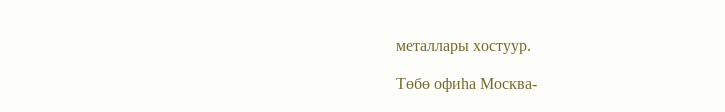металлары хостуур.

Төбө офиһа Москва-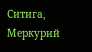Ситига, Меркурий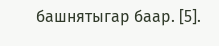башнятыгар баар. [5].